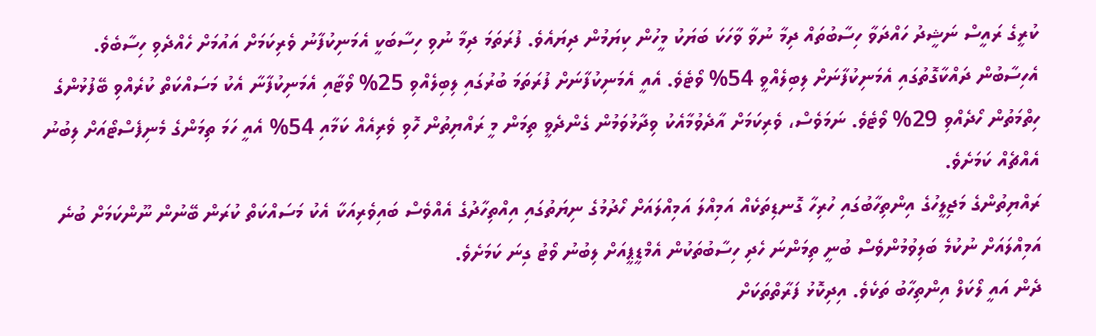ކުރީގެ ރައީސް ނަޝީދު ހައްދަވާ ހިސާބުތައް ދިމާ ނުވާ ވާހަކަ ބަޔަކު މީހުން ކިޔަމުން ދިޔައެވެ. ފުރަތަމަ ދިމާ ނުވި ހިސާބަކީ އެމަނިކުފާނު ވެރިކަމަށް އައުމަށް ހެއްދެވި ހިސާބެވެ. އެހިސާބުން ދައްކާގޮތުގައި އެމަނިކުފާނަށް ލިބިލެއްވީ 54% ވޯޓެވެ. އެއީ އެމަނިކުފާނަށް ފުރަތަމަ ބުރުގައި ލިބިލެއްވި 25% ވޯޓާއި އެމަނިކުފާނާ އެކު މަސައްކަތް ކުރެއްވި ބޭފުޅުންގެ ހިތްމަތުން ހޯދެއްވި 29% ވޯޓެވެ. ނަމަވެސް، ވެރިކަމަށް އާދެވުމާއެކު ވިދާޅުވަމުން ގެންދެވީ ތިމަން މީ ރައްޔިތުން ހޮވި ވެރިއެއް ކަމާއި 54% އެއީ ހަމަ ތިމަންގެ މެނިފެސްޓޯއަށް ލިބުނު އެއްޗެއް ކަމަށެވެ.
ރައްޔިތުންގެ މަޖިލީހުގެ އިންތިހާބުގައި ހުރިހާ ގޮނޑިތަކެއް އަމިއްލަ އަމިއްލައަށް ހޯދުމުގެ ނިޔަތުގައި އިއްތިހާދުގެ އެއްވެސް ބައިވެރިއަކާ އެކު މަސައްކަތް ކުރަން ބޭނުން ނޫންކަމަށް ބުނެ އަމިއްލައަށް ނުކުމެ ބަލިވުމުންވެސް ބުނީ ތިމަންނަ ހެދި ހިސާބުތަކުން އެމްޑީޕީއަށް ލިބުނު ވޯޓު ގިނަ ކަމަށެވެ.
ދެން އައީ ލޯކަލް އިންތިހާބު ތަކެވެ. އިދިކޮޅު ފަރާތްތަކަށް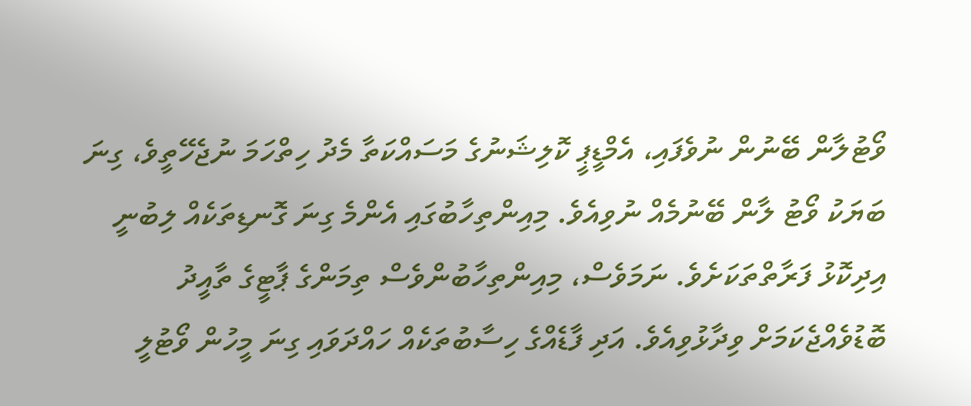ވޯޓުލާން ބޭނުން ނުވެފައި، އެމްޑީޕީ ކޮލިޝަނުގެ މަސައްކަތާ މެދު ހިތްހަމަ ނުޖެހޭތީވެ، ގިނަ ބަޔަކު ވޯޓު ލާން ބޭނުމެއް ނުވިއެވެ. މިއިންތިހާބުގައި އެންމެ ގިނަ ގޮނޑިތަކެއް ލިބުނީ އިދިކޮޅު ފަރާތްތަކަށެވެ. ނަމަވެސް، މިއިންތިހާބުންވެސް ތިމަންގެ ޕާޓީގެ ތާއީދު ބޮޑުވެއްޖެކަމަށް ވިދާޅުވިއެވެ. އަދި ފާޑެއްގެ ހިސާބުތަކެއް ހައްދަވައި ގިނަ މީހުން ވޯޓުލީ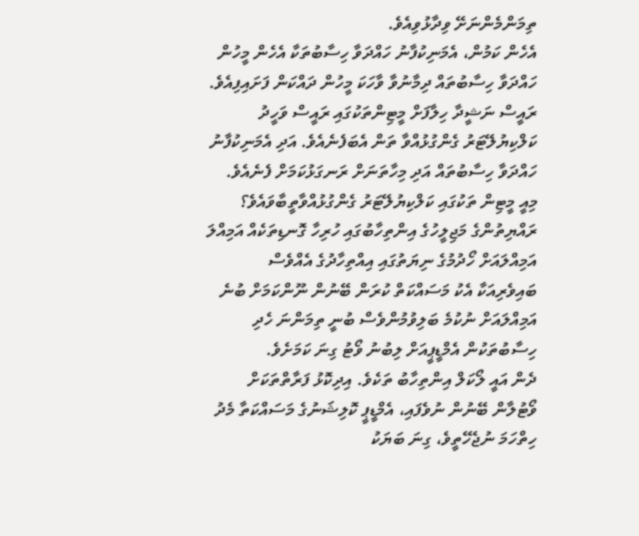ތިމަންމެންނަށޭ ވިދާޅުވިއެވެ.
އެހެން ކަމުން، އެމަނިކުފާނު ހައްދަވާ ހިސާބުތަކާ އެހެން މީހުން ހައްދަވާ ހިސާބުތައް ދިމާނުވާ ވާހަކަ މީހުން ދައްކަން ފަށައިފިއެވެ.
ރައީސް ނަޝީދާ ހިލާފަށް މީޓިންތަކުގައި ރައީސް ވަހީދު ކަލްކިޔުލޭޓަރު ގެންގުޅުއްވާ ތަން އެބަފެނެއެވެ. އަދި އެމަނިކުފާނު ހައްދަވާ ހިސާބުތައް އަދި މިހާތަނަށް ރަނގަޅުކަމަށް ފެނެއެވެ. މިއީ މީޓިން ތަކުގައި ކަލްކިޔުލޭޓަރު ގެންގުޅުއްވާތީބާވައެވެ؟
ރައްޔިތުންގެ މަޖިލީހުގެ އިންތިހާބުގައި ހުރިހާ ގޮނޑިތަކެއް އަމިއްލަ އަމިއްލައަށް ހޯދުމުގެ ނިޔަތުގައި އިއްތިހާދުގެ އެއްވެސް ބައިވެރިއަކާ އެކު މަސައްކަތް ކުރަން ބޭނުން ނޫންކަމަށް ބުނެ އަމިއްލައަށް ނުކުމެ ބަލިވުމުންވެސް ބުނީ ތިމަންނަ ހެދި ހިސާބުތަކުން އެމްޑީޕީއަށް ލިބުނު ވޯޓު ގިނަ ކަމަށެވެ.
ދެން އައީ ލޯކަލް އިންތިހާބު ތަކެވެ. އިދިކޮޅު ފަރާތްތަކަށް ވޯޓުލާން ބޭނުން ނުވެފައި، އެމްޑީޕީ ކޮލިޝަނުގެ މަސައްކަތާ މެދު ހިތްހަމަ ނުޖެހޭތީވެ، ގިނަ ބަޔަކު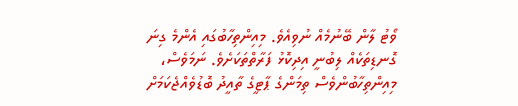ވޯޓު ލާން ބޭނުމެއް ނުވިއެވެ. މިއިންތިހާބުގައި އެންމެ ގިނަ ގޮނޑިތަކެއް ލިބުނީ އިދިކޮޅު ފަރާތްތަކަށެވެ. ނަމަވެސް، މިއިންތިހާބުންވެސް ތިމަންގެ ޕާޓީގެ ތާއީދު ބޮޑުވެއްޖެކަމަށް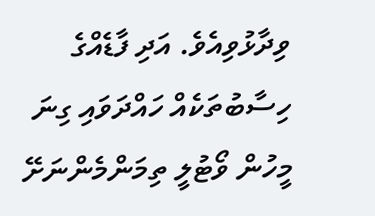ވިދާޅުވިއެވެ. އަދި ފާޑެއްގެ ހިސާބުތަކެއް ހައްދަވައި ގިނަ މީހުން ވޯޓުލީ ތިމަންމެންނަށޭ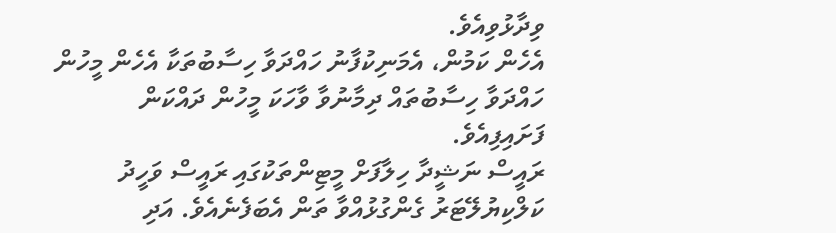ވިދާޅުވިއެވެ.
އެހެން ކަމުން، އެމަނިކުފާނު ހައްދަވާ ހިސާބުތަކާ އެހެން މީހުން ހައްދަވާ ހިސާބުތައް ދިމާނުވާ ވާހަކަ މީހުން ދައްކަން ފަށައިފިއެވެ.
ރައީސް ނަޝީދާ ހިލާފަށް މީޓިންތަކުގައި ރައީސް ވަހީދު ކަލްކިޔުލޭޓަރު ގެންގުޅުއްވާ ތަން އެބަފެނެއެވެ. އަދި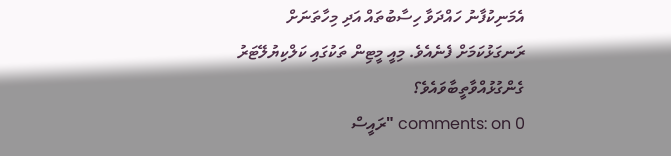އެމަނިކުފާނު ހައްދަވާ ހިސާބުތައް އަދި މިހާތަނަށް ރަނގަޅުކަމަށް ފެނެއެވެ. މިއީ މީޓިން ތަކުގައި ކަލްކިޔުލޭޓަރު ގެންގުޅުއްވާތީބާވައެވެ؟
0 comments: on "ރައީސް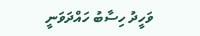ވަހީދު ހިސާބު ހައްދަވަނީ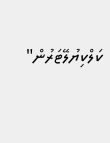ކަލްކިޔުލޭޓަރުން"